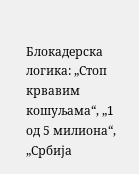Блокадерска логика: „Стоп крвавим кошуљама“, „1 од 5 милиона“, „Србија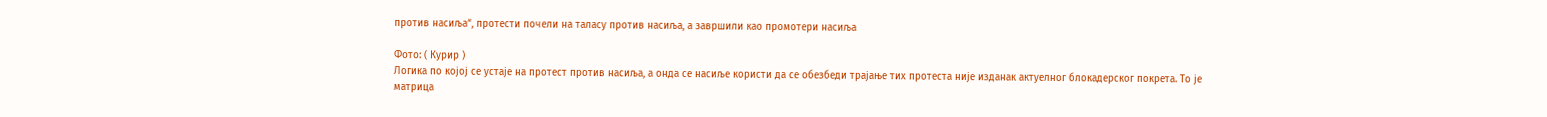против насиља“, протести почели на таласу против насиља, а завршили као промотери насиља

Фото: ( Курир )
Логика по којој се устаје на протест против насиља, а онда се насиље користи да се обезбеди трајање тих протеста није изданак актуелног блокадерског покрета. То је матрица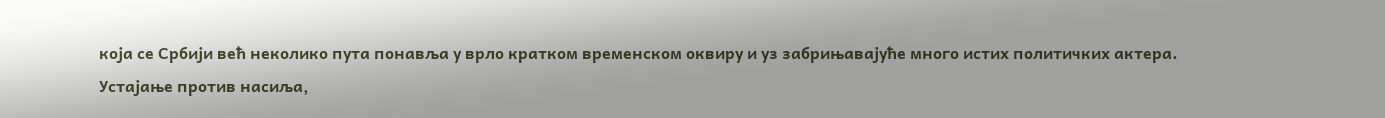која се Србији већ неколико пута понавља у врло кратком временском оквиру и уз забрињавајуће много истих политичких актера.
Устајање против насиља,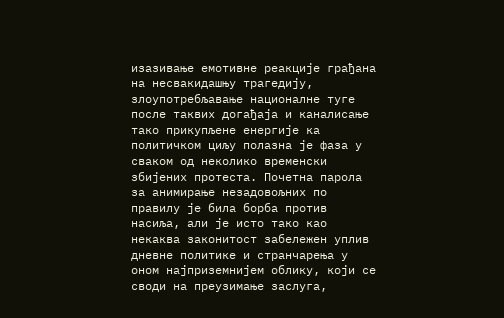изазивање емотивне реакције грађана на несвакидашњу трагедију, злоупотребљавање националне туге после таквих догађаја и каналисање тако прикупљене енергије ка политичком циљу полазна је фаза у сваком од неколико временски збијених протеста. Почетна парола за анимирање незадовољних по правилу је била борба против насиља, али је исто тако као некаква законитост забележен уплив дневне политике и странчарења у оном најприземнијем облику, који се своди на преузимање заслуга,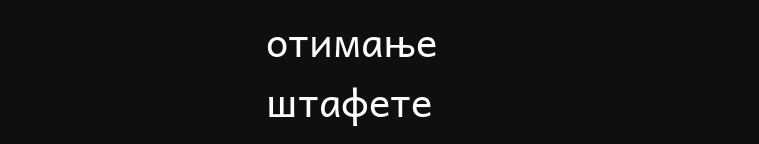отимање штафете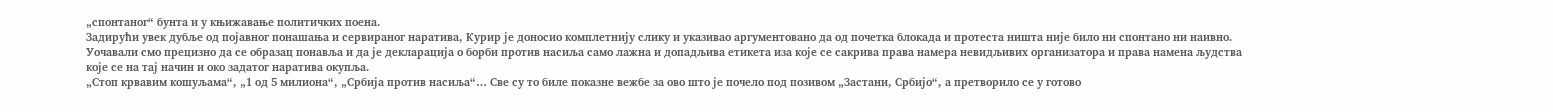„спонтаног“ бунта и у књижавање политичких поена.
Задирући увек дубље од појавног понашања и сервираног наратива, Курир је доносио комплетнију слику и указивао аргументовано да од почетка блокада и протеста ништа није било ни спонтано ни наивно.
Уочавали смо прецизно да се образац понавља и да је декларација о борби против насиља само лажна и допадљива етикета иза које се сакрива права намера невидљивих организатора и права намена људства које се на тај начин и око задатог наратива окупља.
„Стоп крвавим кошуљама“, „1 од 5 милиона“, „Србија против насиља“… Све су то биле показне вежбе за ово што је почело под позивом „Застани, Србијо“, а претворило се у готово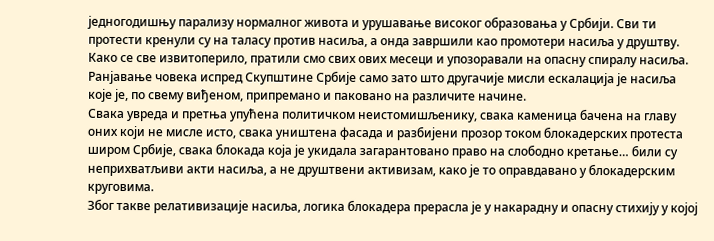једногодишњу парализу нормалног живота и урушавање високог образовања у Србији. Сви ти протести кренули су на таласу против насиља, а онда завршили као промотери насиља у друштву. Како се све извитоперило, пратили смо свих ових месеци и упозоравали на опасну спиралу насиља. Ранјавање човека испред Скупштине Србије само зато што другачије мисли ескалација је насиља које је, по свему виђеном, припремано и паковано на различите начине.
Свака увреда и претња упућена политичком неистомишљенику, свака каменица бачена на главу оних који не мисле исто, свака уништена фасада и разбијени прозор током блокадерских протеста широм Србије, свака блокада која је укидала загарантовано право на слободно кретање… били су неприхватљиви акти насиља, а не друштвени активизам, како је то оправдавано у блокадерским круговима.
Због такве релативизације насиља, логика блокадера прерасла је у накарадну и опасну стихију у којој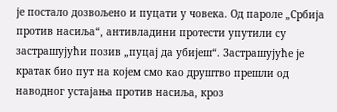је постало дозвољено и пуцати у човека. Од пароле „Србија против насиља“, антивладини протести упутили су застрашујући позив „пуцај да убијеш“. Застрашујуће је кратак био пут на којем смо као друштво прешли од наводног устајања против насиља, кроз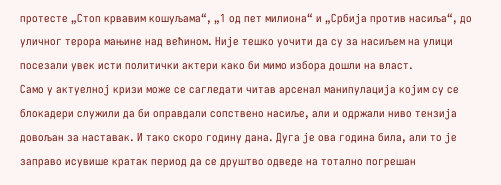протесте „Стоп крвавим кошуљама“, „1 од пет милиона“ и „Србија против насиља“, до уличног терора мањине над већином. Није тешко уочити да су за насиљем на улици посезали увек исти политички актери како би мимо избора дошли на власт.
Само у актуелној кризи може се сагледати читав арсенал манипулација којим су се блокадери служили да би оправдали сопствено насиље, али и одржали ниво тензија довољан за наставак. И тако скоро годину дана. Дуга је ова година била, али то је заправо исувише кратак период да се друштво одведе на тотално погрешан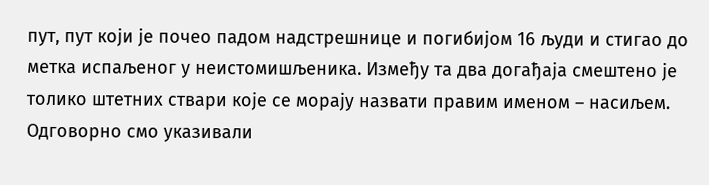пут, пут који је почео падом надстрешнице и погибијом 16 људи и стигао до метка испаљеног у неистомишљеника. Између та два догађаја смештено је толико штетних ствари које се морају назвати правим именом – насиљем.
Одговорно смо указивали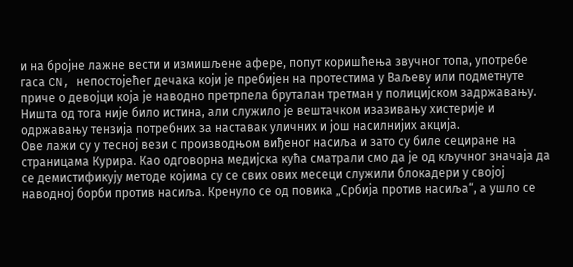и на бројне лажне вести и измишљене афере, попут коришћења звучног топа, употребе гаса CN, непостојећег дечака који је пребијен на протестима у Ваљеву или подметнуте приче о девојци која је наводно претрпела бруталан третман у полицијском задржавању. Ништа од тога није било истина, али служило је вештачком изазивању хистерије и одржавању тензија потребних за наставак уличних и још насилнијих акција.
Ове лажи су у тесној вези с производњом виђеног насиља и зато су биле сецирaне на страницама Курира. Као одговорна медијска кућа сматрали смо да је од кључног значаја да се демистификују методе којима су се свих ових месеци служили блокадери у својој наводној борби против насиља. Кренуло се од повика „Србија против насиља“, а ушло се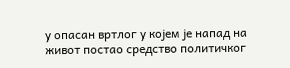у опасан вртлог у којем је напад на живот постао средство политичког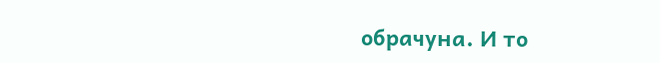обрачуна. И то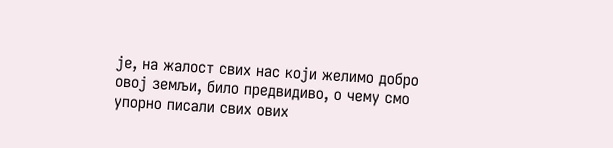је, на жалост свих нас који желимо добро овој земљи, било предвидиво, о чему смо упорно писали свих ових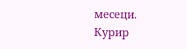месеци.
Курир